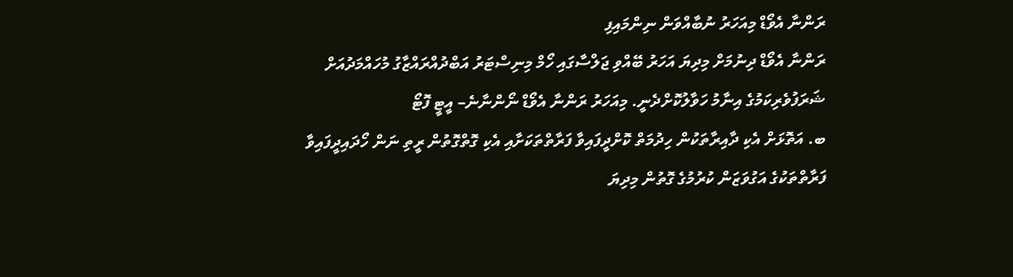ރަންނާ އެވޯޑް މިއަހަރު ނުބާއްވަން ނިންމައިފި
ރަންނާ އެވޯޑް ދިނުމަށް މިދިޔަ އަހަރު ބޭއްވި ޖަލްސާގައި ހޯމް މިނިސްޓަރު އަބްދުއްރައްޒާގު މުހައްމަދުއަށް ޝަރަފުވެރިކަމުގެ އިނާމު ހަވާލުކޮށްދެނީ. މިއަހަރު ރަންނާ އެވޯޑް ނޯންނާނެ– އީޓީ ފޮޓޯ
ބ. އަތޮޅަށް އެކި ދާއިރާތަކުން ހިދުމަތް ކޮށްދީފައިވާ ފަރާތްތަކަށާއި އެކި ގޮތްގޮތުން ރީތި ނަން ހޯދައިދީފައިވާ ފަރާތްތަކުގެ އަގުވަޒަން ކުރުމުގެ ގޮތުން މިދިޔަ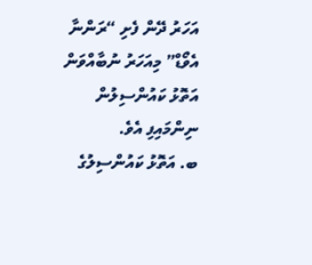އަހަރު ދޭން ފެށި “ރަންނާ އެވޯޑް” މިއަހަރު ނުބާއްވަން އަތޮޅު ކައުންސިލުން ނިންމައިފި އެވެ.
ބ. އަތޮޅު ކައުންސިލުގެ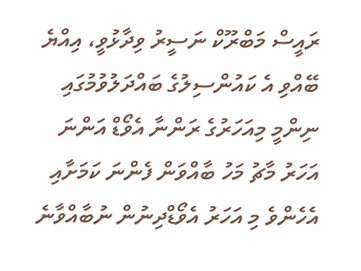ރައީސް މަބްރޫކް ނަސީރު ވިދާޅުވީ، އިއްޔެ ބޭއްވި އެ ކައުންސިލުގެ ބައްދަލުވުމުގައި ނިންމީ މިއަހަރުގެ ރަންނާ އެވޯޑް އަންނަ އަހަރު މާޗު މަހު ބާއްވަން ފެންނަ ކަމަށާއި އެހެންވެ މި އަހަރު އެވޯޑްދިނުން ނުބާއްވާނެ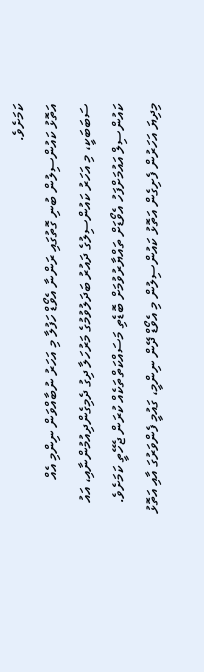ކަމަށެވެ.
އަތޮޅު ކައުންސިލުން ބުނި ގޮތުގައި ރަންނާ އެވޯޑް ހަފުލާ މި އަހަރު ނުބާއްވަން ނިންމި އެއް ސަބަބަކީ، މި އަހަރު ކައުންސިލުގެ ދައުރު ބަދަލުވުމުގެ މަރުހަލާ ދިގު ދެމިގެންދިއުމުންނާއި، އައު ކައުންސިލް އައުމަށްފަހު އެވޯޑަށް ތައްޔާރުވުމަށް ބޮޑެތި މަސައްކަތްތަކެއް ކުރަން ޖެހޭތީ ކަމަށެވެ.
މިދިޔަ އަހަރުން ފެށިގެން އަތޮޅު ކައުންސިލުން މި އެވޯޑް ދޭން ނިންމީ، ގައުމީ ފެންވަރުގަ އާއި އަތޮޅު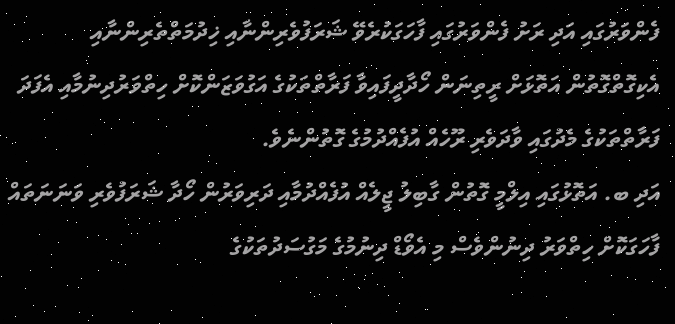ފެންވަރުގައި އަދި ރަށު ފެންވަރުގައި ފާހަގަކުރެވޭ ޝަރަފުވެރިންނާއި ޚިދުމަތްތެރިންނާއި އެކިގޮތްގޮތުން އަތޮޅަށް ރީތިނަން ހޯދާދީފައިވާ ފަރާތްތަކުގެ އަގުވަޒަންކޮށް ހިތްވަރުދިނުމާއި އެފަދަ ފަރާތްތަކުގެ މެދުގައި ވާދަވެރި ރޫހެއް އުފެއްދުމުގެ ގޮތުންނެވެ.
އަދި ބ. އަތޮޅުގައި އިލްމީ ގޮތުން ގާބިލު ޖީލެއް އުފެއްދުމާއި ދަރިވަރުން ހޯދާ ޝަރަފުވެރި ވަނަނަތައް ފާހަގަކޮށް ހިތްވަރު ދިނުންވެސް މި އެވޯޑް ދިނުމުގެ މަގުސަދުތަކުގެ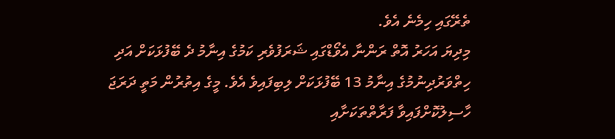ތެރޭގައި ހިމެނެ އެވެ.
މިދިޔަ އަހަރު އޮތް ރަންނާ އެވޯޑްގައި ޝަރަފުވެރި ކަމުގެ އިނާމު ދެ ބޭފުޅަކަށް އަދި ހިތްވަރުދިނުމުގެ އިނާމު 13 ބޭފުޅަކަށް ލިބިފައިވެ އެވެ. މީގެ އިތުރުން މަތީ ދަރަޖަ ހާސިލުކޮށްފައިވާ ފަރާތްތަކަށާއި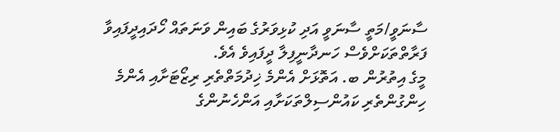ސާނަވީ/މަތީ ސާނަވީ އަދި ކުޅިވަރުގެ ބައިން ވަނަތައް ހޯދައިދީފައިވާ ފަރާތްތަކަށްވެސް ހަނދާނީފިލާ ދީފައިވެ އެވެ.
މީގެ އިތުރުން ބ. އަތޮޅަށް އެންމެ ޚިދުމަތްތެރި ރިޒޯޓަށާއި އެންމެ ހިންގުންތެރި ކައުންސިލްތަކަށާއި އަންހެނުންގެ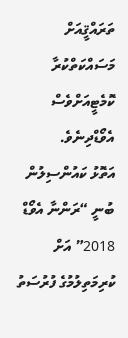ތަރައްޤީއަށް މަސައްކަތްކުރާ ކޮމެޓީއަށްވެސް އެވޯޑްދިނެވެ.
އަތޮޅު ކައުންސިލުން ބުނީ “ރަންނާ އެވޯޑް 2018” އަށް ކުރިމަތިލުމުގެ ފުރުސަތު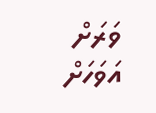ވަރަށް އަވަހަށް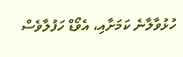ހުޅުވާލާނެ ކަމަށާއި، އެވޯޑް ހަފުލާވެސް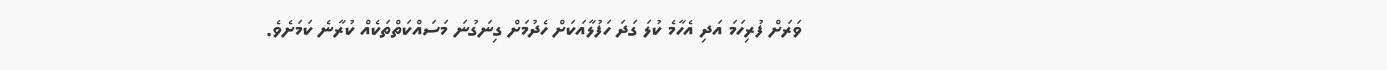ވަރަށް ފުރިހަމަ އަދި އެހާމެ ކުލަ ގަދަ ހަފުލާއަކަށް ހެދުމަށް ގިނަގުނަ މަސައްކަތްތަކެއް ކުރާނެ ކަމަށެވެ.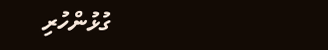ގުޅުންހުރި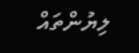ލިޔުންތައް